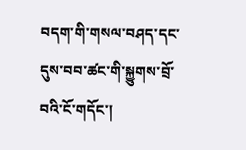བདག་གི་གསལ་བཤད་དང་དུས་བབ་ཚང་གི་སྐྱུགས་བྲོ་བའི་ངོ་གདོང་།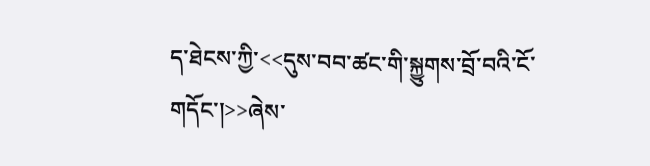ད་ཐེངས་ཀྱི་<<དུས་བབ་ཚང་གི་སྐྱུགས་བྲོ་བའི་ངོ་གདོང་།>>ཞེས་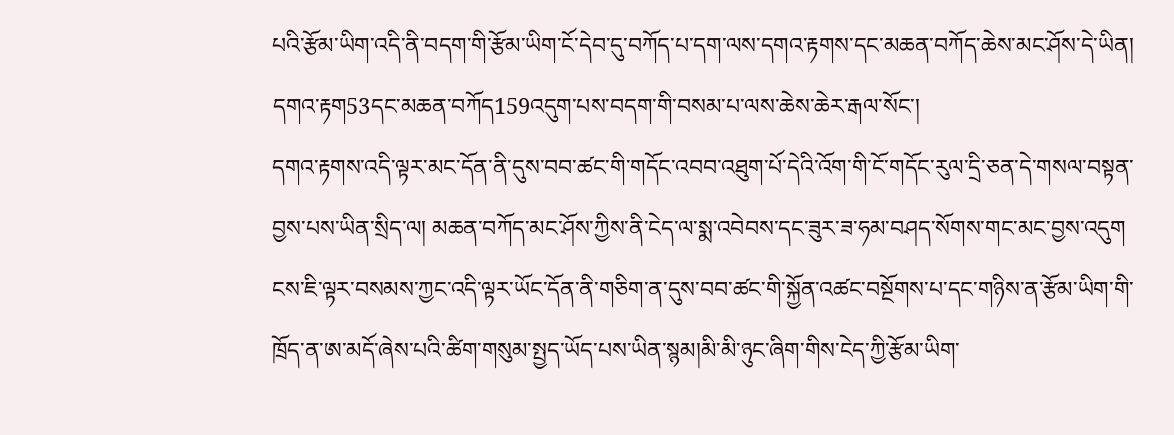པའི་རྩོམ་ཡིག་འདི་ནི་བདག་གི་རྩོམ་ཡིག་ངོ་དེབ་དུ་བཀོད་པ་དག་ལས་དགའ་རྟགས་དང་མཆན་བཀོད་ཆེས་མང་ཤོས་དེ་ཡིན། དགའ་རྟག53དང་མཆན་བཀོད159འདུག་པས་བདག་གི་བསམ་པ་ལས་ཆེས་ཆེར་རྒལ་སོང་།
དགའ་རྟགས་འདི་ལྟར་མང་དོན་ནི་དུས་བབ་ཚང་གི་གདོང་འབབ་འཐུག་པོ་དེའི་འོག་གི་ངོ་གདོང་རུལ་དྲི་ཅན་དེ་གསལ་བསྟན་བྱས་པས་ཡིན་སྲིད་ལ། མཆན་བཀོད་མང་ཤོས་ཀྱིས་ནི་ངེད་ལ་སྨ་འབེབས་དང་ཟུར་ཟ་ཧམ་བཤད་སོགས་གང་མང་བྱས་འདུག ངས་ཇི་ལྟར་བསམས་ཀྱང་འདི་ལྟར་ཡོང་དོན་ནི་གཅིག་ན་དུས་བབ་ཚང་གི་སྐྱོན་འཚང་བསྔོགས་པ་དང་གཉིས་ན་རྩོམ་ཡིག་གི་ཁྲོད་ན་ཨ་མདོ་ཞེས་པའི་ཚིག་གསུམ་སྤྱད་ཡོད་པས་ཡིན་སྙམ།མི་མི་ཉུང་ཞིག་གིས་ངེད་ཀྱི་རྩོམ་ཡིག་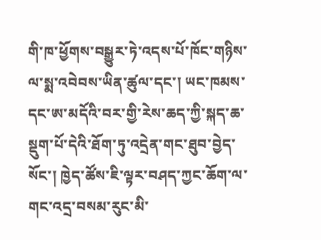གི་ཁ་ཕྱོགས་བསྒྱུར་ཏེ་འདས་པོ་ཁོང་གཉིས་ལ་སྨ་འབེབས་ཡིན་ཚུལ་དང་། ཡང་ཁམས་དང་ཨ་མདོའི་བར་གྱི་རེས་ཆད་ཀྱི་སྐད་ཆ་སྡུག་པོ་དེའི་ཐོག་ཏུ་འདྲེན་གང་ཐུབ་བྱེད་སོང་། ཁྱེད་ཚོས་ཇི་ལྟར་བཤད་ཀྱང་ཆོག་ལ་གང་འདྲ་བསམ་རུང་མི་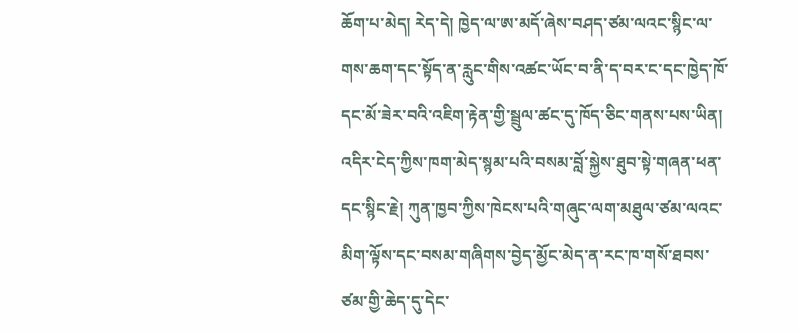ཆོག་པ་མེད། རེད་དེ། ཁྱེད་ལ་ཨ་མདོ་ཞེས་བཤད་ཙམ་ལའང་སྙིང་ལ་གས་ཆག་དང་སྟོད་ན་རླུང་གིས་འཚང་ཡོང་བ་ནི་ད་བར་ང་དང་ཁྱེད་ཁོ་དང་མོ་ཟེར་བའི་འཇིག་རྟེན་གྱི་སྦྲུལ་ཚང་དུ་ཁོད་ཅིང་གནས་པས་ཡིན། འདིར་ངེད་ཀྱིས་ཁག་མེད་སྙམ་པའི་བསམ་བློ་སྐྱེས་ཐུབ་སྟེ་གཞན་ཕན་དང་སྙིང་རྗེ། ཀུན་ཁྱབ་ཀྱིས་ཁེངས་པའི་གཞུང་ལག་མཐུལ་ཙམ་ལའང་མིག་ལྟོས་དང་བསམ་གཞིགས་བྱེད་མྱོང་མེད་ན་རང་ཁ་གསོ་ཐབས་ཙམ་གྱི་ཆེད་དུ་དེང་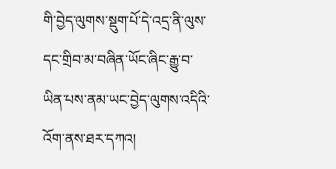གི་བྱེད་ལུགས་སྡུག་པོ་དེ་འདྲ་ནི་ལུས་དང་གྲིབ་མ་བཞིན་ཡོང་ཞིང་རྒྱུ་བ་ཡིན་པས་ནམ་ཡང་བྱེད་ལུགས་འདིའི་འོག་ནས་ཐར་དཀའ།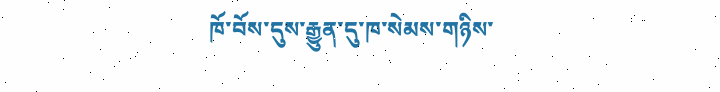ཁོ་བོས་དུས་རྒྱུན་དུ་ཁ་སེམས་གཉིས་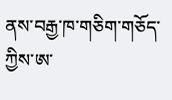ནས་བརྒྱ་ཁ་གཅིག་གཅོད་ཀྱིས་ཨ་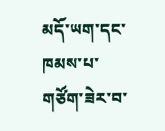མདོ་ཡག་དང་ཁམས་པ་གཙོག་ཟེར་བ་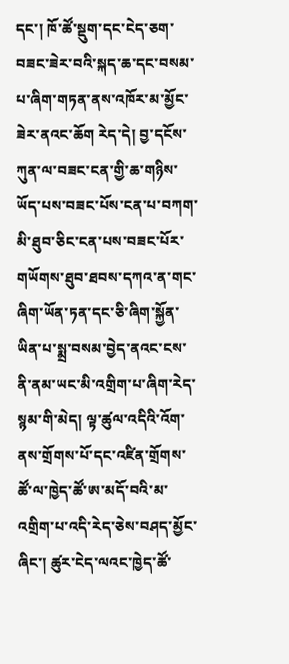དང་། ཁོ་ཚོ་སྡུག་དང་ངེད་ཅག་བཟང་ཟེར་བའི་སྐད་ཆ་དང་བསམ་པ་ཞིག་གཏན་ནས་འཁོར་མ་མྱོང་ཟེར་ནའང་ཆོག རེད་དེ། བྱ་དངོས་ཀུན་ལ་བཟང་ངན་གྱི་ཆ་གཉིས་ཡོད་པས་བཟང་པོས་ངན་པ་བཀག་མི་ཐུབ་ཅིང་ངན་པས་བཟང་པོར་གཡོགས་ཐུབ་ཐབས་དཀའ་ན་གང་ཞིག་ཡོན་ཏན་དང་ཅི་ཞིག་སྐྱོན་ཡིན་པ་སྨྲ་བསམ་བྱེད་ནའང་ངས་ནི་ནམ་ཡང་མི་འགྲིག་པ་ཞིག་རེད་སྙམ་གི་མེད། ལྟ་ཚུལ་འདིའི་འོག་ནས་གྲོགས་པོ་དང་འཛིན་གྲོགས་ཚོ་ལ་ཁྱེད་ཚོ་ཨ་མདོ་བའི་མ་འགྲིག་པ་འདི་རེད་ཅེས་བཤད་མྱོང་ཞིང་། ཚུར་ངེད་ལའང་ཁྱེད་ཚོ་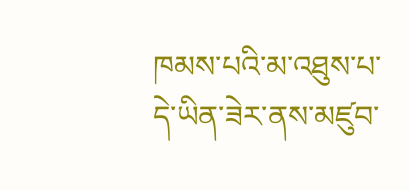ཁམས་པའི་མ་འཐུས་པ་དེ་ཡིན་ཟེར་ནས་མཛུབ་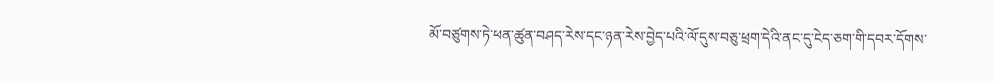མོ་བཙུགས་ཏེ་ཕན་ཚུན་བཤད་རེས་དང་ཉན་རེས་བྱེད་པའི་ལོ་དུས་བཅུ་ཕྲག་དེའི་ནང་དུ་ངེད་ཅག་གི་དབར་དོགས་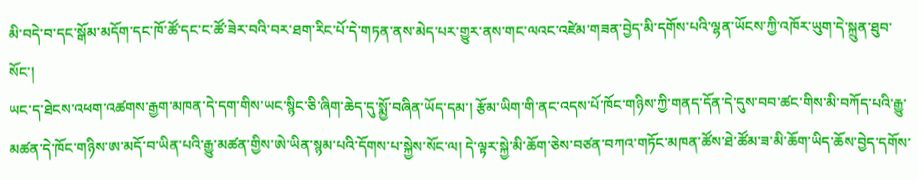མི་བདེ་བ་དང་སྒོམ་མདོག་དང་ཁོ་ཚོ་དང་ང་ཚོ་ཟེར་བའི་བར་ཐག་རིང་པོ་དེ་གཏན་ནས་མེད་པར་གྱུར་ནས་གང་ལའང་འཛེམ་གཟན་བྱེད་མི་དགོས་པའི་ལྷན་ཡོངས་ཀྱི་འཁོར་ཡུག་དེ་སྐྲུན་ཐུབ་སོང་།
ཡང་ད་ཐེངས་འཕག་འཚགས་རྒྱག་མཁན་དེ་དག་གིས་ཡང་སྙིང་ཅི་ཞིག་ཆེད་དུ་སྨྱོ་བཞིན་ཡོད་དམ་། རྩོམ་ཡིག་གི་ནང་འདས་པོ་ཁོང་གཉིས་ཀྱི་གནད་དོན་དེ་དུས་བབ་ཚང་གིས་མི་བཀོད་པའི་རྒྱུ་མཚན་དེ་ཁོང་གཉིས་ཨ་མདོ་བ་ཡིན་པའི་རྒྱུ་མཚན་གྱིས་ཨེ་ཡིན་སྙམ་པའི་དོགས་པ་སྐྱེས་སོང་ལ། དེ་ལྟར་སྐྱེ་མི་ཆོག་ཅེས་བཙན་བཀའ་གཏོང་མཁན་ཚོས་ཐེ་ཚོམ་ཟ་མི་ཆོག་ཡིད་ཆོས་བྱེད་དགོས་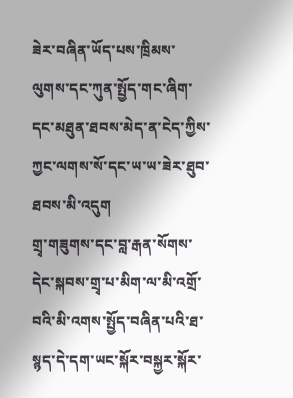ཟེར་བཞིན་ཡོད་པས་ཁྲིམས་ལུགས་དང་ཀུན་སྤྱོད་གང་ཞིག་དང་མཐུན་ཐབས་མེད་ན་ངེད་ཀྱིས་ཀྱང་ལགས་སོ་དང་ཡ་ཡ་ཟེར་ཐུབ་ཐབས་མི་འདུག
གྲྭ་གཟུགས་དང་བླ་རྒན་སོགས་དེང་སྐབས་གྲྭ་པ་མིག་ལ་མི་འགྲོ་བའི་མི་འགས་སྤྱོད་བཞིན་པའི་ཐ་སྙད་དེ་དག་ཡང་སྐོར་བསྐྱར་སྐོར་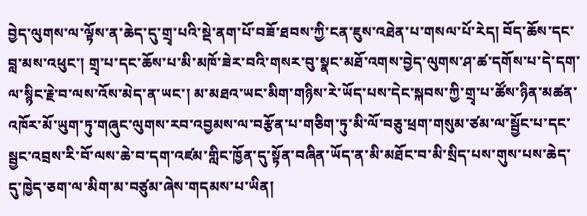བྱེད་ལུགས་ལ་ལྟོས་ན་ཆེད་དུ་གྲྭ་པའི་སྡེ་ནག་པོ་བཟོ་ཐབས་ཀྱི་ངན་ཇུས་འཐེན་པ་གསལ་པོ་རེད། བོད་ཆོས་དང་བླ་མས་འཕུང་། གྲྭ་པ་དང་ཆོས་པ་མི་མཁོ་ཟེར་བའི་གསར་བུ་སྣང་མཐོ་འགས་བྱེད་ལུགས་ཤ་ཚ་དགོས་པ་དེ་དག་ལ་སྙིང་རྗེ་བ་ལས་འོས་མེད་ན་ཡང་། མ་མཐའ་ཡང་མིག་གཉིས་རེ་ཡོད་པས་དེང་སྐབས་ཀྱི་གྲྭ་པ་ཚོས་ཉིན་མཚན་འཁོར་མོ་ཡུག་ཏུ་གཞུང་ལུགས་རབ་འབྱམས་ལ་བརྩོན་པ་གཅིག་ཏུ་མི་ལོ་བཅུ་ཕྲག་གསུམ་ཙམ་ལ་སྦྱོང་པ་དང་སྦྱང་འབྲས་རི་བོ་ལས་ཆེ་བ་དག་འཛམ་གླིང་ཁྱོན་དུ་སྟོན་བཞིན་ཡོད་ན་མི་མཐོང་བ་མི་སྲིད་པས་གུས་པས་ཆེད་དུ་ཁྱེད་ཅག་ལ་མིག་མ་བཙུམ་ཞེས་གདམས་པ་ཡིན།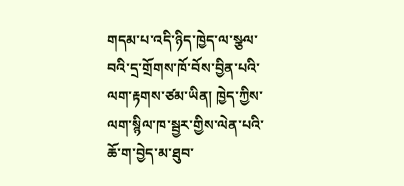གདམ་པ་འདི་ཉིད་ཁྱེད་ལ་སྩལ་བའི་དྲ་གྲོགས་ཁོ་བོས་བྱིན་པའི་ལག་རྟགས་ཙམ་ཡིན། ཁྱེད་ཀྱིས་ལག་སྙིལ་ཁ་སྦྱར་གྱིས་ལེན་པའི་ཆོ་ག་བྱེད་མ་ཐུབ་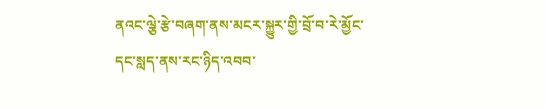ནའང་ལྕེ་རྩེ་བཞག་ནས་མངར་སྐྱུར་གྱི་བྲོ་བ་རེ་མྱོང་དང་སླད་ནས་རང་ཉིད་འབབ་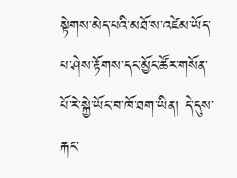སྟེགས་མེད་པའི་མཐོ་ས་འཛེམ་ཡོད་པ་ཤེས་རྟོགས་དང་མྱོང་ཚོར་གསོན་པོ་རེ་སྐྱེ་ཡོང་བ་ཁོ་ཐག་ཡིན། དེ་དུས་རྐང་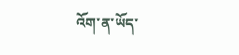འོག་ན་ཡོད་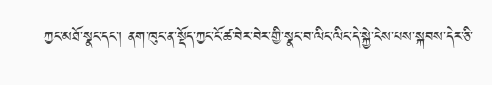ཀྱང་མཐོ་སྣང་དང་། ནག་ཁུང་ན་སྡོད་ཀྱང་ངོ་ཚ་བེར་བེར་གྱི་སྣང་བ་ལིང་ལིང་དེ་སྐྱེ་ངེས་པས་སྐབས་དེར་ཅི་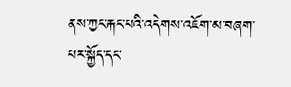ནས་ཀྱང་རྐང་པའི་འདེགས་འཇོག་མ་བཞག་པར་སྐྱོད་དང་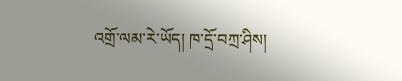འགྲོ་ལམ་རེ་ཡོད། ཁ་དྲོ་བཀྲ་ཤིས།